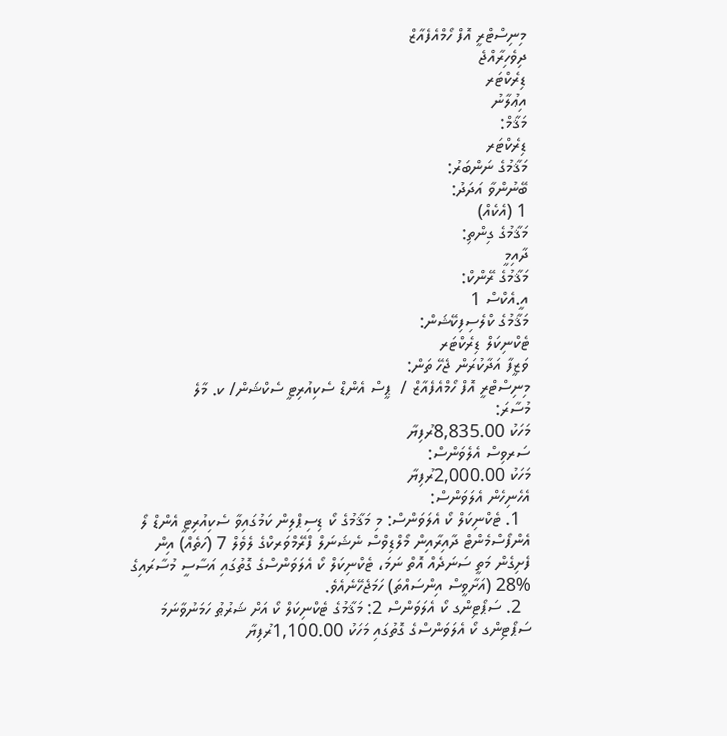މިނިސްޓްރީ އޮފް ހޯމްއެފެއާޒް
ދިވެހިރާއްޖެ
ޑިރެކްޓަރ
އިޢުލާނު
މަޤާމް:
ޑިރެކްޓަރ
މަޤާމުގެ ނަންބަރު:
ބޭނުންވާ އަދަދު:
1 (އެކެއް)
މަޤާމުގެ ގިންތި:
ދާއިމީ
މަޤާމުގެ ރޭންކް:
އީ.އެކްސް 1
މަޤާމުގެ ކްލެސިފިކޭޝަން:
ޓެކްނިކަލް ޑިރެކްޓަރ
ވަޒީފާ އަދާކުރަން ޖެހޭ ތަން:
މިނިސްޓްރީ އޮފް ހޯމްއެފެއާޒް /  ޕީސް އެންޑް ސެކިއުރިޓީ ސެކްޝަން/ ކ. މާލެ
މުސާރަ:
މަހަކު 8,835.00ރުފިޔާ
ސަރވިސް އެލެވަންސް:
މަހަކު 2,000.00ރުފިޔާ
އެހެނިހެން އެލަވަންސް:
  1. ޓެކްނިކަލް ކޯ އެލަވަންސް: މި މަޤާމުގެ ކޯ ޑިސިޕްލިން ކަމުގައިވާ ސެކިއުރިޓީ އެންޑް ލޯ އެންފޯސްމެންޓް ދާއިރާއިން މޯލްޑިވްސް ނެޝަނަލް ފްރޭމްވަރކްގެ ލެވެލް 7 (ހަތެއް) އިން ފެށިގެން މަތީ ސަނަދެއް އޮތް ނަމަ، ޓެކްނިކަލް ކޯ އެލަވަންސްގެ ގޮތުގައި އަސާސީ މުސާރައިގެ %28 (އަށާވީސް އިންސައްތަ) ހަމަޖެހޭނެއެވެ.
  2. ސަޕޯޓިންގ ކޯ އެލަވަންސް 2: މަޤާމުގެ ޓެކްނިކަލް ކޯ އަށް ޝަރުޠު ހަމަނުވާނަމަ ސަޕޯޓިންގ ކޯ އެލަވަންސްގެ ގޮތުގައި މަހަކު 1,100.00ރުފިޔާ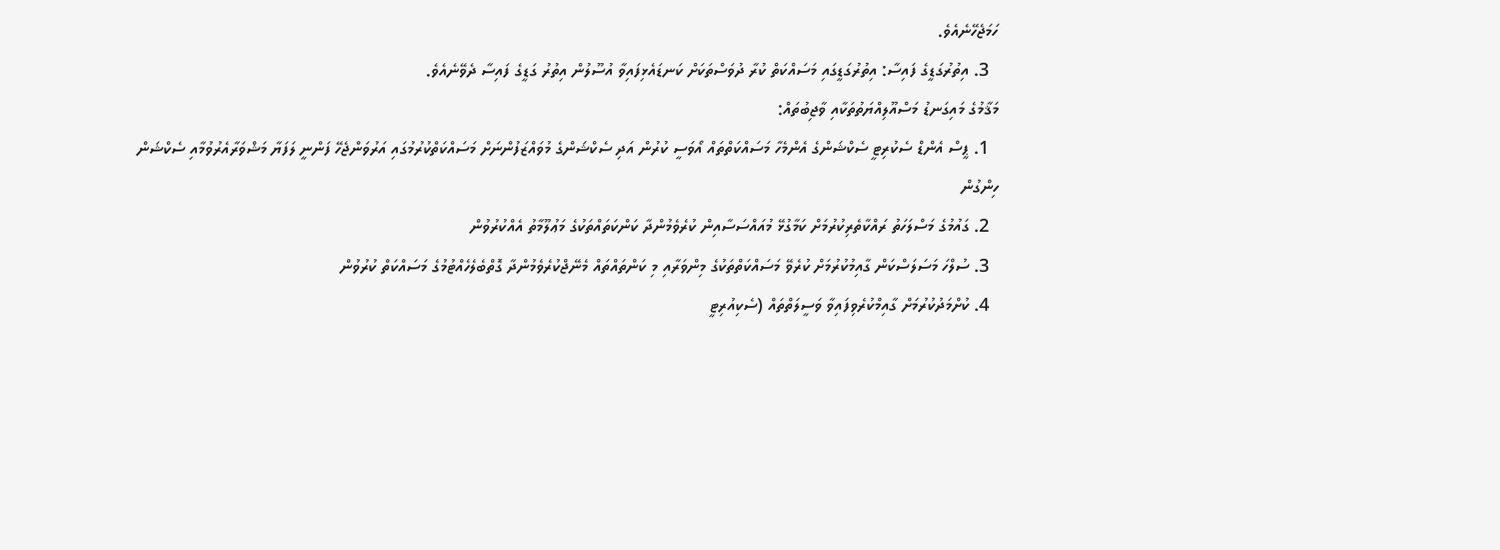ހަމަޖެހޭނެއެވެ.
  3. އިތުރުގަޑީގެ ފައިސާ: އިތުރުގަޑީގައި މަސައްކަތް ކުރާ ދުވަސްތަކަށް ކަނޑައެޅިފައިވާ އުސޫލުން އިތުރު ގަޑީގެ ފައިސާ ދެވޭނެއެވެ.
މަޤާމުގެ މައިގަނޑު މަސްއޫލިއްޔަތުތަކާއި ވާޖިބުތައް:
  1. ޕީސް އެންޑް ސެކުރިޓީ ސެކްޝަންގެ އެންމެހާ މަސައްކަތްތައް އޯވަސީ ކުރުން އަދި ސެކްޝަންގެ މުވައްޒަފުންނަށް މަސައްކަތްކުރުމުގައި އަރުވަންޖެހޭ ފަންނީ ލަފަޔާ މަޝްވަރާއެރުވުމާއި ސެކްޝަން ހިންގުން
  2. ގައުމުގެ މަސްލަހަތު ރައްކާތެރިކުރުމަށް ކަމާގުޅޭ މުއައްސަސާއިން ކުރެވެމުންދާ ކަންކަތައްތަކުގެ މަޢުލޫމާތު އެއްކުރުވުން
  3. ސުލްހަ މަސަލަސްކަން ގާއިމުކުރުމަށް ކުރެވޭ މަސައްކަތްތަކުގެ މިންވަރާއި މި ކަންތައްތައް މެނޭޖްކުރެވެމުންދާ ގޮތްބެލެހެއްޓުމުގެ މަސައްކަތް ކުރުވުން
  4. ކުށްމަދުކުރުމަށް ގާއިމްކުރެވިފައިވާ ވަސީލަތްތައް (ސެކިއުރިޓީ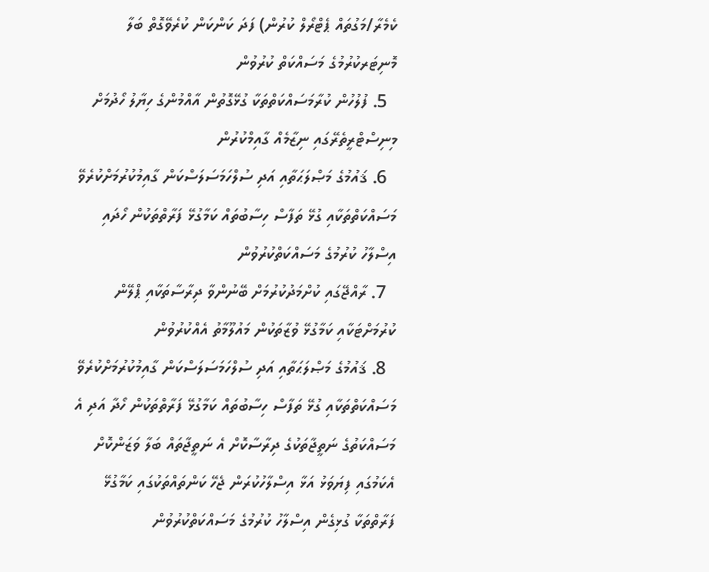ކެމެރާ/މަގުތައް ޕެޓްރޯލް ކުރުން) ފަދަ ކަންކަން ކުރެވޭގޮތް ބަލާ މޮނިޓަރކުރުމުގެ މަސައްކަތް ކުރުވުން
  5. ފުލުހުން ކުރާމަސައްކަތްތަކާ ގުޅޭގޮތުން އާއްމުންގެ ހިޔާލު ހޯދުމަށް މިނިސްޓްރީތެރޭގައި ނިޒާމެއް ގާއިމްކުރުން
  6. ޤައުމުގެ މަޞްލަޙަތާއި އަދި ސުލްހަމަސަލަސްކަން ގާއިމުކުރުމަށްކުރެވޭ މަސައްކަތްތަކާއި ގުޅޭ ތަފާސް ހިސާބުތައް ކަމާގުޅޭ ފަރާތްތަކުން ހޯދައި އިސްލާހު ކުރުމުގެ މަސައްކަތްކުރުވުން
  7. ރާއްޖޭގައި ކުށްމަދުކުރުމަށް ބޭނުންވާ ދިރާސާތަކާއި ޕްލޭން ކުރުމަށްޓަކާއި ކަމާގުޅޭ ވުޒާތަކުން މައުލޫމާތު އެއްކުރުވުން
  8. ޤައުމުގެ މަޞްލަޙަތާއި އަދި ސުލްހަމަސަލަސްކަން ގާއިމުކުރުމަށްކުރެވޭ މަސައްކަތްތަކާއި ގުޅޭ ތަފާސް ހިސާބުތައް ކަމާގުޅޭ ފަރާތްތަކުން ހޯދާ އަދި އެ މަސައްކަތުގެ ނަތީޖާތަކުގެ ދިރާސާކޮށް އެ ނަތީޖާތައް ބަލާ ވަޒަންކޮށް އެކަމުގައި ފިޔަވަޅު އަޅާ އިސްލާހުކުރަން ޖެހޭ ކަންތައްތަކުގައި ކަމާގުޅޭ ފަރާތްތަކާ ގުޅިގެން އިސްލާހު ކުރުމުގެ މަސައްކަތްކުރުވުން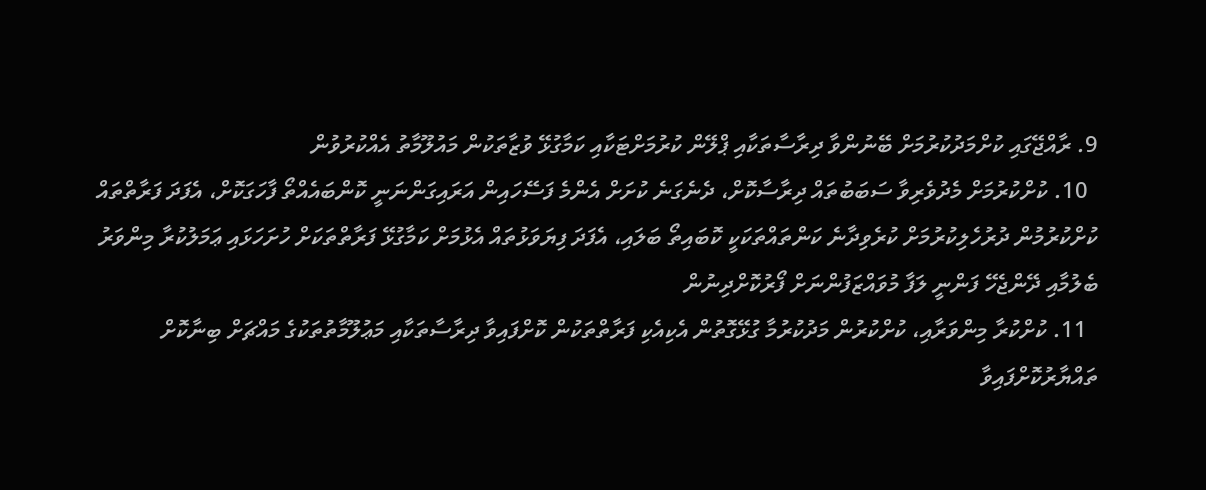9. ރާއްޖޭގައި ކުށްމަދުކުރުމަށް ބޭނުންވާ ދިރާސާތަކާއި ޕްލޭން ކުރުމަށްޓަކާއި ކަމާގުޅޭ ވުޒާތަކުން މައުލޫމާތު އެއްކުރުވުން
  10. ކުށްކުރުމަށް މެދުވެރިވާ ސަބަބުތައް ދިރާސާކޮށް، ދެނެގަނެ ކުށަށް އެންމެ ފަސޭހައިން އަރައިގަންނަނީ ކޮންބައެއްތޯ ފާހަގަކޮށް، އެފަދަ ފަރާތްތައް ކުށްކުރުމުން ދުރުހެލިކުރުމަށް ކުރެވިދާނެ ކަންތައްތަކަކީ ކޮބައިތޯ ބަލައި، އެފަދަ ފިޔަވަޅުތައް އެޅުމަށް ކަމާގުޅޭ ފަރާތްތަކަށް ހުށަހަޅައި ޢަމަލުކުރާ މިންވަރު ބެލުމާއި ދޭންޖެހޭ ފަންނީ ލަފާ މުވައްޒަފުންނަށް ފޯރުކޮށްދިނުން
  11. ކުށްކުރާ މިންވަރާއި، ކުށްކުރުން މަދުކުރުމާ ގުޅޭގޮތުން އެކިއެކި ފަރާތްތަކުން ކޮށްފައިވާ ދިރާސާތަކާއި މަޢުލޫމާތުތަކުގެ މައްޗަށް ބިނާކޮށް ތައްޔާރުކޮށްފައިވާ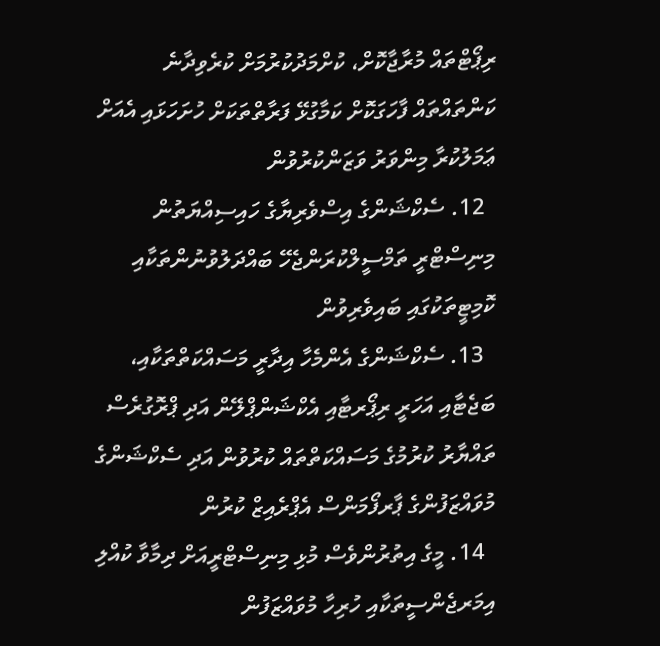ރިޕޯޓްތައް މުރާޖާކޮށް، ކުށްމަދުކުރުމަށް ކުރެވިދާނެ ކަންތައްތައް ފާހަގަކޮށް ކަމާގުޅޭ ފަރާތްތަކަށް ހުށަހަޅައި އެއަށް ޢަމަލުކުރާ މިންވަރު ވަޒަންކުރުވުން
  12. ސެކްޝަންގެ އިސްވެރިޔާގެ ހައިސިއްޔަތުން މިނިސްޓްރީ ތަމްސީލްކުރަންޖެހޭ ބައްދަލުވުނުންތަކާއި ކޮމިޓީތަކުގައި ބައިވެރިވުން
  13. ސެކްޝަންގެ އެންމެހާ އިދާރީ މަސައްކަތްތަކާއި، ބަޖެޓާއި އަހަރީ ރިޕޯރޓާއި އެކްޝަންޕްލޭން އަދި ޕްރޮގުރެސް ތައްޔާރު ކުރުމުގެ މަސައްކަތްތައް ކުރުވުން އަދި ސެކްޝަންގެ މުވައްޒަފުންގެ ޕާރފޯމަންސް އެޕްރެއިޒް ކުރުން
  14. މީގެ އިތުރުންވެސް މުޅި މިނިސްޓްރީއަށް ދިމާވާ ކުއްލި އިމަރޖެންސީތަކާއި ހުރިހާ މުވައްޒަފުން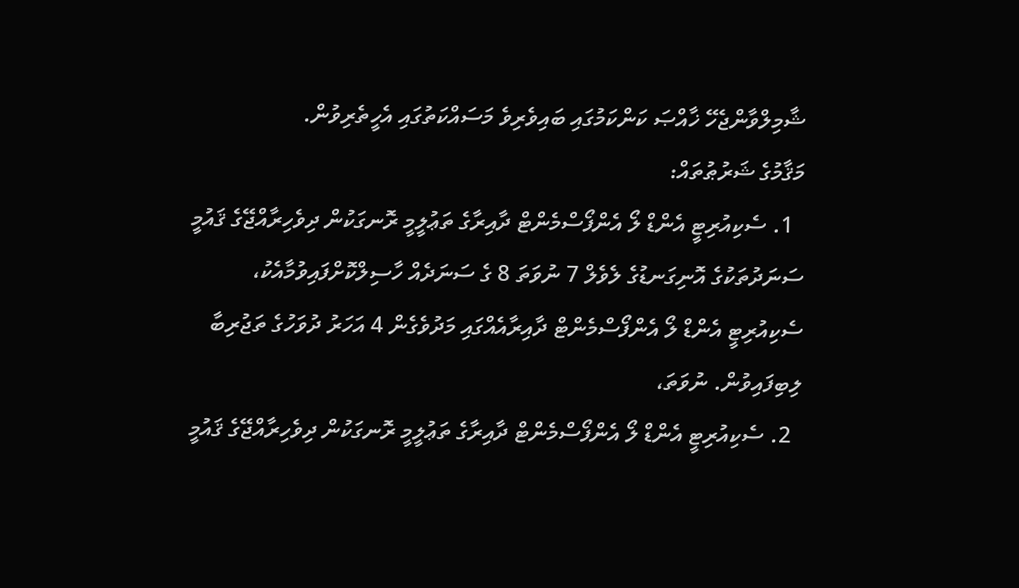ޝާމިލްވާންޖެހޭ ޚާއްޞަ ކަންކަމުގައި ބައިވެރިވެ މަސައްކަތުގައި އެހީތެރިވުން.
މަޤާމުގެ ޝަރުޠުތައް:
  1. ސެކިއުރިޓީ އެންޑް ލޯ އެންފޯސްމެންޓް ދާއިރާގެ ތަޢުލީމީ ރޮނގަކުން ދިވެހިރާއްޖޭގެ ޤައުމީ ސަނަދުތަކުގެ އޮނިގަނޑުގެ ލެވެލް 7 ނުވަތަ 8 ގެ ސަނަދެއް ހާސިލްކޮށްފައިވުމާއެކު، ސެކިއުރިޓީ އެންޑް ލޯ އެންފޯސްމެންޓް ދާއިރާއެއްގައި މަދުވެގެން 4 އަހަރު ދުވަހުގެ ތަޖުރިބާ ލިބިފައިވުން. ނުވަތަ،
  2. ސެކިއުރިޓީ އެންޑް ލޯ އެންފޯސްމެންޓް ދާއިރާގެ ތަޢުލީމީ ރޮނގަކުން ދިވެހިރާއްޖޭގެ ޤައުމީ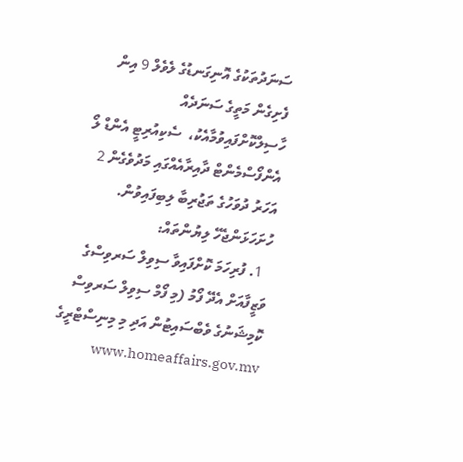ސަނަދުތަކުގެ އޮނިގަނޑުގެ ލެވެލް 9 އިން ފެށިގެން މަތީގެ ސަނަދެއް ހާސިލްކޮށްފައިވުމާއެކު،  ސެކިއުރިޓީ އެންޑް ލޯ އެންފޯސްމެންޓް ދާއިރާއެއްގައި މަދުވެގެން 2 އަހަރު ދުވަހުގެ ތަޖުރިބާ ލިބިފައިވުން.
ހުށަހަޅަންޖެހޭ ލިޔުންތައް:
  1. ފުރިހަމަ ކޮށްފައިވާ ސިވިލް ސަރވިސްގެ ވަޒީފާއަށް އެދޭ ފޯމު (މި ފޯމް ސިވިލް ސަރވިސް ކޮމިޝަނުގެ ވެބްސައިޓުން އަދި މި މިނިސްޓްރީގެ www.homeaffairs.gov.mv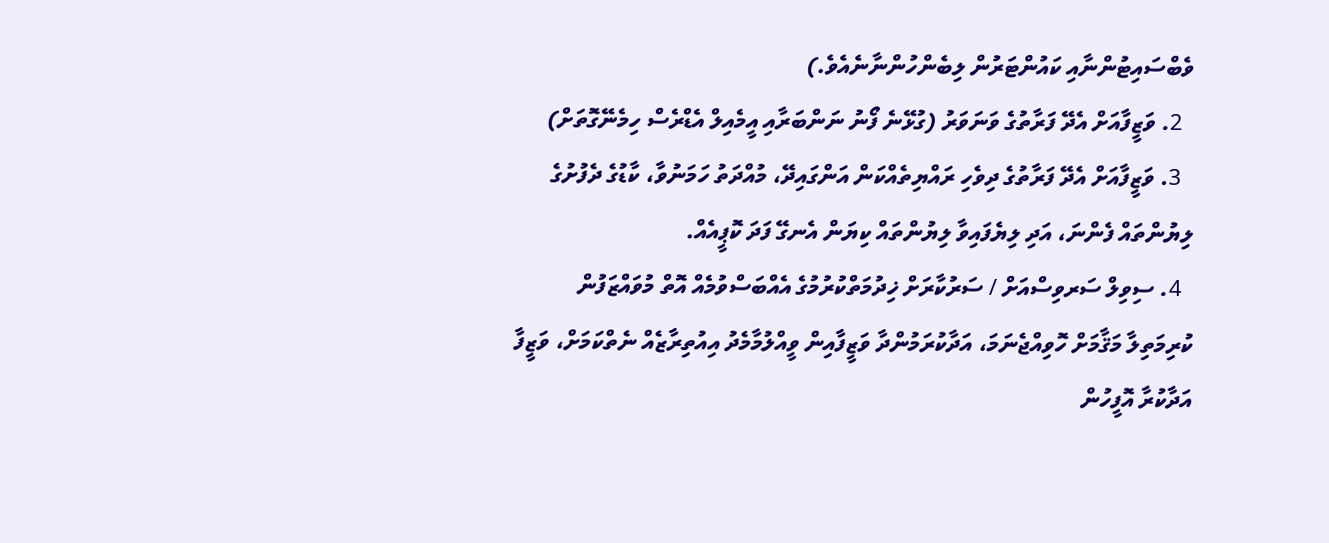ވެބްސައިޓުންނާއި ކައުންޓަރުން ލިބެންހުންނާނެއެވެ.)
  2. ވަޒީފާއަށް އެދޭ ފަރާތުގެ ވަނަވަރު (ގުޅޭނެ ފޯނު ނަންބަރާއި އީމެއިލް އެޑްރެސް ހިމެނޭގޮތަށް)
  3. ވަޒީފާއަށް އެދޭ ފަރާތުގެ ދިވެހި ރައްޔިތެއްކަން އަންގައިދޭ، މުއްދަތު ހަމަނުވާ، ކާޑުގެ ދެފުށުގެ ލިޔުންތައް ފެންނަ، އަދި ލިޔެފައިވާ ލިޔުންތައް ކިޔަން އެނގޭ ފަދަ ކޮޕީއެއް.
  4. ސިވިލް ސަރވިސްއަށް / ސަރުކާރަށް ޚިދުމަތްކުރުމުގެ އެއްބަސްވުމެއް އޮތް މުވައްޒަފުން ކުރިމަތިލާ މަޤާމަށް ހޮވިއްޖެނަމަ، އަދާކުރަމުންދާ ވަޒީފާއިން ވީއްލުމާމެދު އިއުތިރާޒެއް ނެތްކަމަށް، ވަޒީފާ އަދާކުރާ އޮފީހުން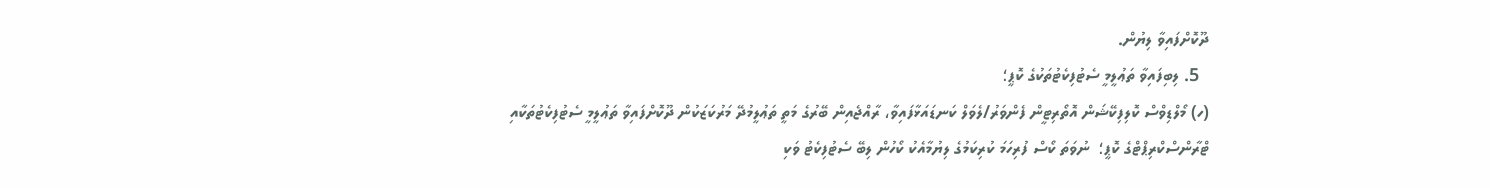ދޫކޮށްފައިވާ ލިޔުން.
  5. ލިބިފައިވާ ތަޢުލީމީ ސެޓުފިކެޓުތަކުގެ ކޮޕީ؛
(ހ) މޯލްޑިވްސް ކޮލިފިކޭޝަން އޮތޯރިޓީން ފެންވަރު/ލެވަލް ކަނޑައަޅާފައިވާ، ރާއްޖެއިން ބޭރުގެ މަތީ ތަޢުލީމުދޭ މަރުކަޒަކުން ދޫކޮށްފައިވާ ތަޢުލީމީ ސެޓުފިކެޓުތަކާއި ޓްރާންސްކްރިޕްޓްގެ ކޮޕީ؛  ނުވަތަ ކޯސް ފުރިހަމަ ކުރިކަމުގެ ލިޔުމާއެކު ކޯހުން ލިބޭ ސެޓުފިކެޓު ވަކި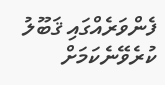ފެންވަރެއްގައި ޤަބޫލު ކުރެވޭނެކަމަށް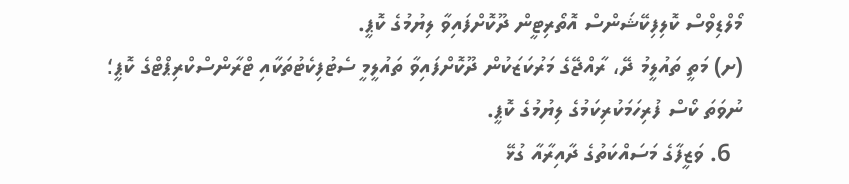މޯލްޑިވްސް ކޮލިފިކޭޝަންސް އޮތޯރިޓީން ދޫކޮށްފައިވާ ލިޔުމުގެ ކޮޕީ.
(ށ) މަތީ ތައުލީމު ދޭ، ރާއްޖޭގެ މަރުކަޒަކުން ދޫކޮށްފައިވާ ތައުލީމީ ސެޓުފިކެޓުތަކާއި ޓްރާންސްކްރިޕްޓްގެ ކޮޕީ؛ ނުވަތަ ކޯސް ފުރިހަމަކުރިކަމުގެ ލިޔުމުގެ ކޮޕީ.
  6. ވަޒީފާގެ މަސައްކަތުގެ ދާއިރާއާ ގުޅޭ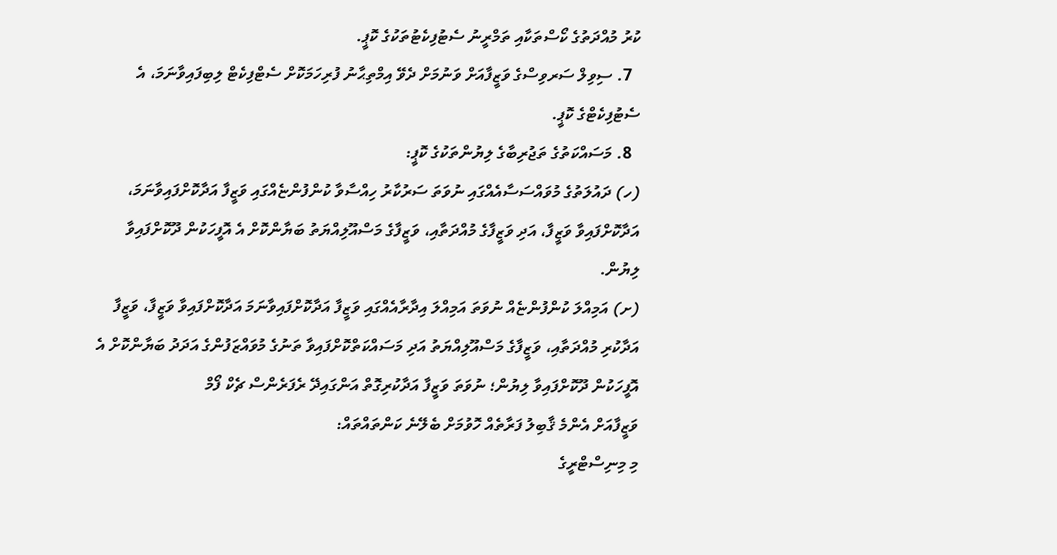ކުރު މުއްދަތުގެ ކޯސްތަކާއި ތަމްރީނު ސެޓުފިކެޓުތަކުގެ ކޮޕީ.
  7. ސިވިލް ސަރވިސްގެ ވަޒީފާއަށް ވަނުމަށް ދެވޭ އިމްތިޙާނު ފުރިހަމަކޮށް ސެޓްފިކެޓް ލިބިފައިވާނަމަ، އެ ސެޓުފިކެޓްގެ ކޮޕީ.
  8. މަސައްކަތުގެ ތަޖުރިބާގެ ލިޔުންތަކުގެ ކޮޕީ:
(ހ) ދައުލަތުގެ މުވައްސަސާއެއްގައި ނުވަތަ ސަރުކާރު ހިއްސާވާ ކުންފުންޏެއްގައި ވަޒީފާ އަދާކޮށްފައިވާނަމަ، އަދާކޮށްފައިވާ ވަޒީފާ، އަދި ވަޒީފާގެ މުއްދަތާއި، ވަޒީފާގެ މަސްއޫލިއްޔަތު ބަޔާންކޮށް އެ އޮފީހަކުން ދޫކޮށްފައިވާ ލިޔުން.
(ށ) އަމިއްލަ ކުންފުންޏެއް ނުވަތަ އަމިއްލަ އިދާރާއެއްގައި ވަޒީފާ އަދާކޮށްފައިވާނަމަ އަދާކޮށްފައިވާ ވަޒީފާ، ވަޒީފާ އަދާކުރި މުއްދަތާއި، ވަޒީފާގެ މަސްއޫލިއްޔަތު އަދި މަސައްކަތްކޮށްފައިވާ ތަނުގެ މުވައްޒަފުންގެ އަދަދު ބަޔާންކޮށް އެ އޮފީހަކުން ދޫކޮށްފައިވާ ލިޔުން؛ ނުވަތަ ވަޒީފާ އަދާކުރިގޮތް އަންގައިދޭ ރެފަރެންސް ޗެކް ފޯމް
ވަޒީފާއަށް އެންމެ ޤާބިލު ފަރާތެއް ހޮވުމަށް ބެލޭނެ ކަންތައްތައް:
މި މިނިސްޓްރީގެ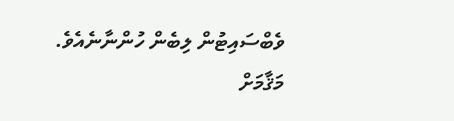ވެބްސައިޓުން ލިބެން ހުންނާނެއެވެ.
މަޤާމަށް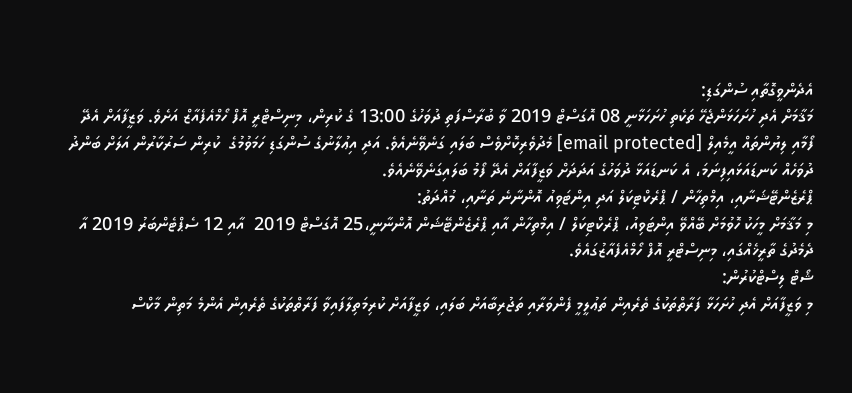އެދެންވީގޮތާއި ސުންގަޑި:
މަޤާމަށް އެދި ހުށަހަޅަންޖެހޭ ތަކެތި ހުށަހަޅާނީ 08 އޮގަސްޓް 2019 ވާ ބުރާސްފަތި ދުވަހުގެ 13:00 ގެ ކުރިން، މިނިސްޓްރީ އޮފް ހޯމްއެފެއާޒް އަށެވެ. ވަޒީފާއަށް އެދޭ ފޯމާއި ލިޔުންތައް އީމެއިލް [email protected] މެދުވެރިކޮށްވެސް ބަލައި ގަނެވޭނެއެވެ. އަދި އިޢުލާނުގެ ސުންގަޑި ހަމަވުމުގެ  ކުރިން ސަރުކާރުން އަލަށް ބަންދު ދުވަހެއް ކަނޑައަޅައިފިނަމަ، އެ ކަނޑައަޅާ ދުވަހުގެ އަދަދަށް ވަޒީފާއަށް އެދޭ ފޯމު ބަލައިގަނެވޭނެއެވެ.
ޕްރެޒެންޓޭޝަނާއި، އިމްތިހާން / ޕްރެކްޓިކަލް އަދި އިންޓަވިއު އޮންނާނެ ތަނާއި، މުއްދަތު:
މި މަޤާމަށް މީހަކު ހޮވުމަށް ބޭއްވޭ އިންޓަވިއު، ޕްރެކްޓިކަލް / އިމްތިހާން އާއި ޕްރެޒެންޓޭޝަން އޮންނާނީ،25 އޮގަސްޓް 2019  އާއި 12 ސެޕްޓެންބަރު 2019 އާ ދެމެދުގެ ތާރީޚެއްގައި، މިނިސްޓްރީ އޮފް ހޯމްއެފެއާޒުގައެވެ.
ޝޯޓް ލިސްޓްކުރުން:
މި ވަޒީފާއަށް އެދި ހުށަހަޅާ ފަރާތްތަކުގެ ތެރެއިން ތަޢުލީމީ ފެންވަރާއި ތަޖުރިބާއަށް ބަލައި، ވަޒީފާއަށް ކުރިމަތިލާފައިވާ ފަރާތްތަކުގެ ތެރެއިން އެންމެ މަތިން މާކްސް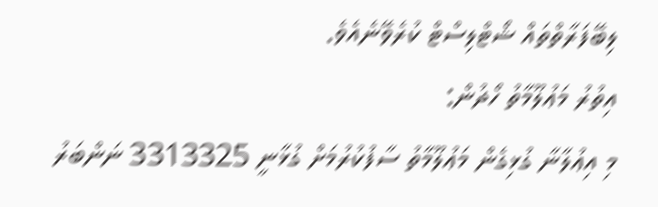ލިބޭފަރާތްތައް ޝޯޓްލިސްޓް ކުރެވޭނެއެވެ.
އިތުރު މަޢުލޫމާތު ހޯދުން:
މި އިޢުލާނާ ގުޅިގެން މަޢުލޫމާތު ސާފުކުރުމަށް ގުޅާނީ 3313325 ނަންބަރު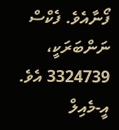ފޯނާއެވެ. ފެކްސް ނަންބަރަކީ، 3324739 އެވެ. އީ-މެއިލް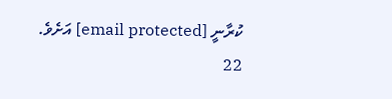ކުރާނީ [email protected] އަށެވެ.
22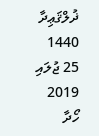ޛުލްޤަޢިދާ 1440
25 ޖުލައި 2019
ހޯދާ